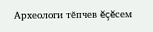Археологи тĕпчев ĕçĕсем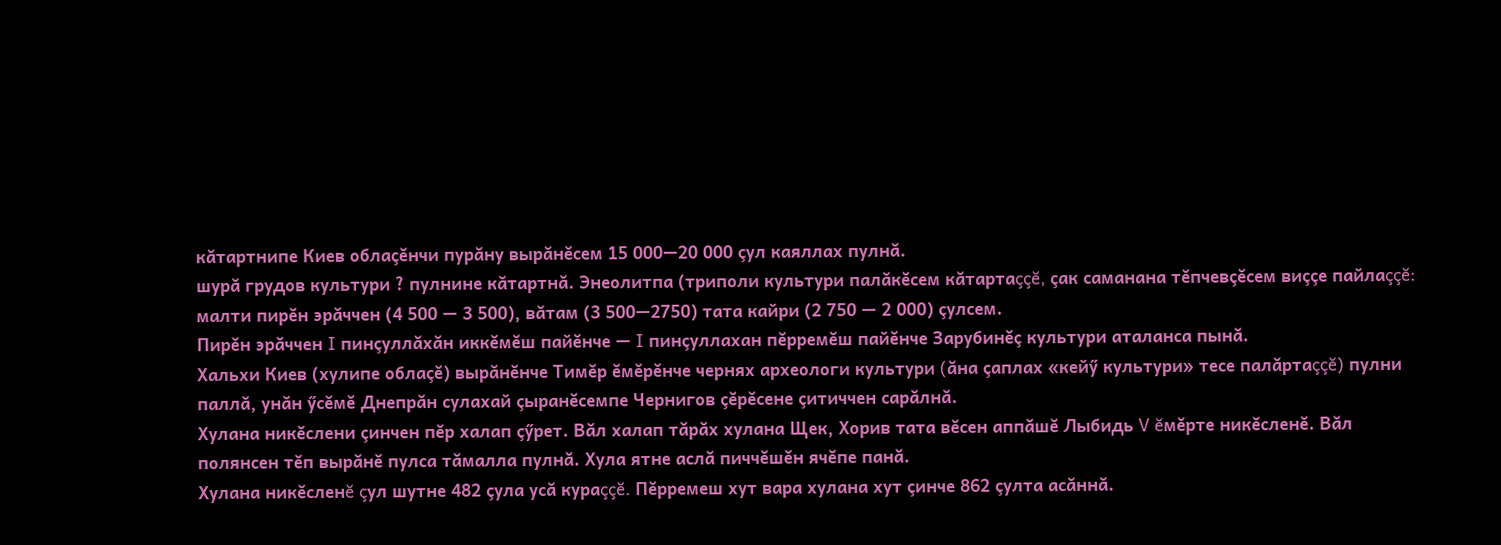кăтартнипе Киев облаçĕнчи пурăну вырăнĕсем 15 000—20 000 çул каяллах пулнă.
шурă грудов культури ? пулнине кăтартнă. Энеолитпа (триполи культури палăкĕсем кăтартаççĕ, çак саманана тĕпчевçĕсем виççе пайлаççĕ: малти пирĕн эрăччен (4 500 — 3 500), вăтам (3 500—2750) тата кайри (2 750 — 2 000) çулсем.
Пирĕн эрăччен I пинçуллăхăн иккĕмĕш пайĕнче — I пинçуллахан пĕрремĕш пайĕнче Зарубинĕç культури аталанса пынă.
Хальхи Киев (хулипе облаçĕ) вырăнĕнче Тимĕр ĕмĕрĕнче чернях археологи культури (ăна çаплах «кейӳ культури» тесе палăртаççĕ) пулни паллă, унăн ӳсĕмĕ Днепрăн сулахай çыранĕсемпе Чернигов çĕрĕсене çитиччен сарăлнă.
Хулана никĕслени çинчен пĕр халап çӳрет. Вăл халап тăрăх хулана Щек, Хорив тата вĕсен аппăшĕ Лыбидь V ĕмĕрте никĕсленĕ. Вăл полянсен тĕп вырăнĕ пулса тăмалла пулнă. Хула ятне аслă пиччĕшĕн ячĕпе панă.
Хулана никĕсленĕ çул шутне 482 çула усă кураççĕ. Пĕрремеш хут вара хулана хут çинче 862 çулта асăннă.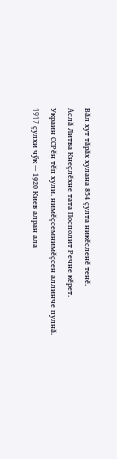Вăл хут тăрăх хулана 854 çулта никĕсленĕ тенĕ.
Аслă Литва Кнеçлĕхне тата Посполит Речне кĕрет.
Украин ССРĕн тĕп хули. нимĕçсемнимĕçсен аллинче пулнă.
1917 çулхи чӳк — 1920 Киев алран ала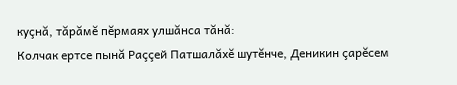куçнă, тăрăмĕ пĕрмаях улшăнса тăнă:
Колчак ертсе пынă Раççей Патшалăхĕ шутĕнче, Деникин çарĕсем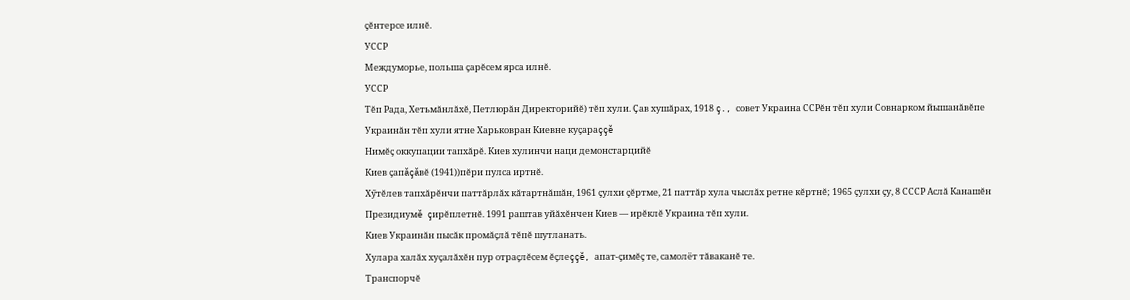çĕнтерсе илнĕ.
УССР
Междуморье, польша çарĕсем ярса илнĕ.
УССР
Тĕп Рада, Хетьмăнлăхĕ, Петлюрăн Директорийĕ) тĕп хули. Çав хушăрах, 1918 ç., совет Украина ССРĕн тĕп хули Совнарком йышанăвĕпе Украинăн тĕп хули ятне Харьковран Киевне куçараççĕ
Нимĕç оккупации тапхăрĕ. Киев хулинчи наци демонстарцийĕ
Киев çапăçăвĕ (1941))пĕри пулса иртнĕ.
Хӳтĕлев тапхăрĕнчи паттăрлăх кăтартнăшăн, 1961 çулхи çĕртме, 21 паттăр хула чыслăх ретне кĕртнĕ; 1965 çулхи çу, 8 СССР Аслă Канашĕн Президиумĕ çирĕплетнĕ. 1991 раштав уйăхĕнчен Киев — ирĕклĕ Украина тĕп хули.
Киев Украинăн пысăк промăçлă тĕпĕ шутланать.
Хулара халăх хуçалăхĕн пур отраçлĕсем ĕçлеççĕ, апат-çимĕç те, самолёт тăваканĕ те.
Транспорчĕ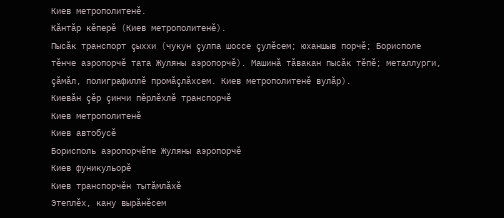Киев метрополитенĕ.
Кăнтăр кĕперĕ (Киев метрополитенĕ).
Пысăк транспорт çыххи (чукун çулпа шоссе çулĕсем; юханшыв порчĕ; Борисполе тĕнче аэропорчĕ тата Жуляны аэропорчĕ). Машинă тăвакан пысăк тĕпĕ; металлурги, çăмăл, полиграфиллĕ промăçлăхсем. Киев метрополитенĕ вулăр).
Киевăн çĕр çинчи пĕрлĕхлĕ транспорчĕ
Киев метрополитенĕ
Киев автобусĕ
Борисполь аэропорчĕпе Жуляны аэропорчĕ
Киев фуникульорĕ
Киев транспорчĕн тытăмлăхĕ
Этеплĕх, кану вырăнĕсем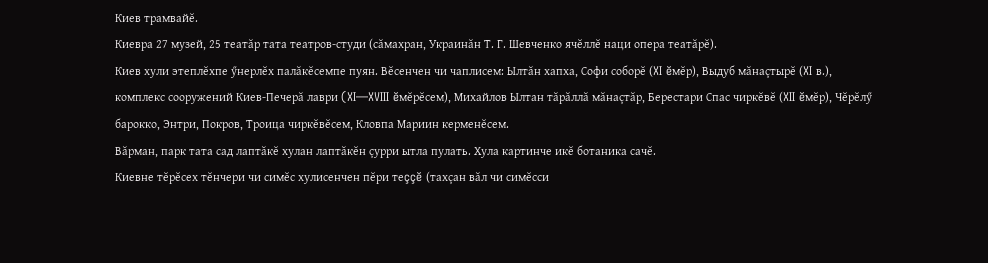Киев трамвайĕ.
Киевра 27 музей, 25 театăр тата театров-студи (сăмахран, Украинăн Т. Г. Шевченко ячĕллĕ наци опера театăрĕ).
Киев хули этеплĕхпе ӳнерлĕх палăкĕсемпе пуян. Вĕсенчен чи чаплисем: Ылтăн хапха, Софи соборĕ (XI ĕмĕр), Выдуб мăнаçтырĕ (XI в.), комплекс сооружений Киев-Печерă лаври (XI—XVIII ĕмĕрĕсем), Михайлов Ылтан тăрăллă мăнаçтăр, Берестари Спас чиркĕвĕ (XII ĕмĕр), Чĕрĕлӳ барокко, Энтри, Покров, Троица чиркĕвĕсем, Кловпа Мариин керменĕсем.
Вăрман, парк тата сад лаптăкĕ хулан лаптăкĕн çурри ытла пулать. Хула картинче икĕ ботаника сачĕ.
Киевне тĕрĕсех тĕнчери чи симĕс хулисенчен пĕри теççĕ (тахçан вăл чи симĕсси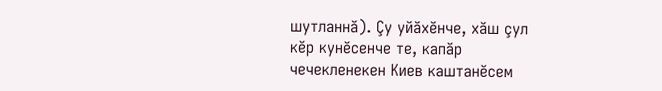шутланнă). Çу уйăхĕнче, хăш çул кĕр кунĕсенче те, капăр чечекленекен Киев каштанĕсем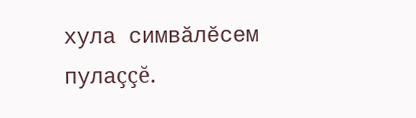хула симвăлĕсем пулаççĕ.